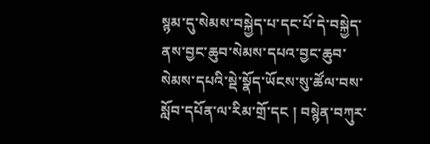སྙམ་དུ་སེམས་བསྐྱེད་པ་དང་པོ་དེ་བསྐྱེད་ནས་བྱང་ཆུབ་སེམས་དཔའ་བྱང་ཆུབ་སེམས་དཔའི་སྡེ་སྣོད་ཡོངས་སུ་ཚོལ་བས་སློབ་དཔོན་ལ་རིམ་གྲོ་དང ། བསྙེན་བཀུར་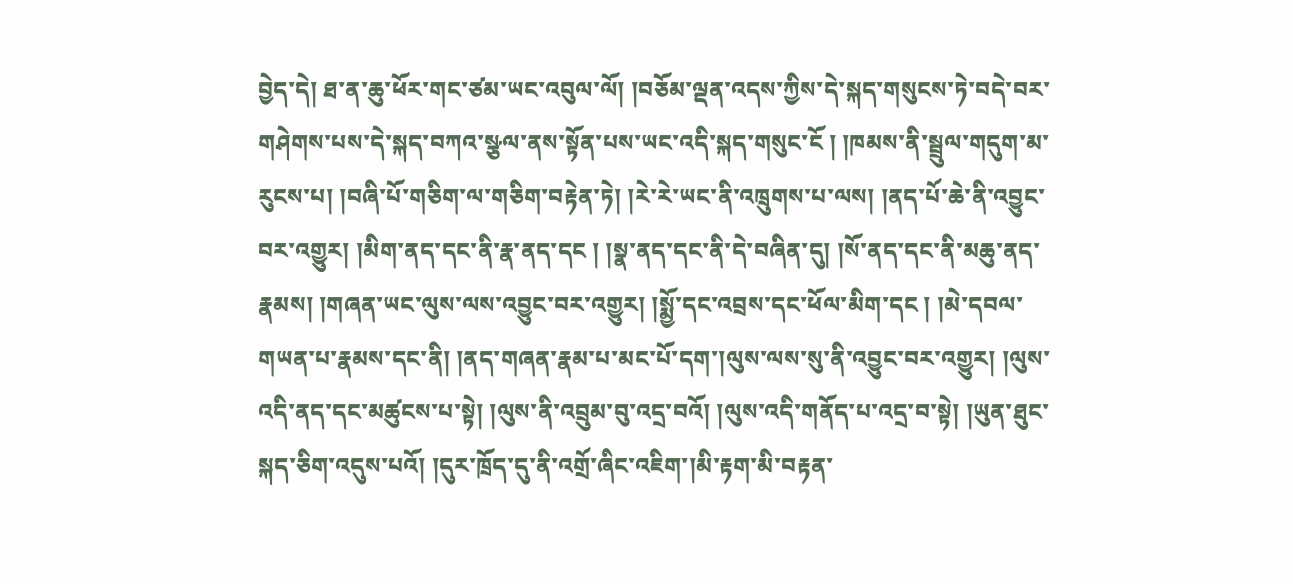བྱེད་དེ། ཐ་ན་ཆུ་ཕོར་གང་ཙམ་ཡང་འབུལ་ལོ། །བཅོམ་ལྡན་འདས་ཀྱིས་དེ་སྐད་གསུངས་ཏེ་བདེ་བར་གཤེགས་པས་དེ་སྐད་བཀའ་སྩལ་ནས་སྟོན་པས་ཡང་འདི་སྐད་གསུང་ངོ ། །ཁམས་ནི་སྦྲུལ་གདུག་མ་རུངས་པ། །བཞི་པོ་གཅིག་ལ་གཅིག་བརྟེན་ཏེ། །རེ་རེ་ཡང་ནི་འཁྲུགས་པ་ལས། །ནད་པོ་ཆེ་ནི་འབྱུང་བར་འགྱུར། །མིག་ནད་དང་ནི་རྣ་ནད་དང ། །སྣ་ནད་དང་ནི་དེ་བཞིན་དུ། །སོ་ནད་དང་ནི་མཆུ་ནད་རྣམས། །གཞན་ཡང་ལུས་ལས་འབྱུང་བར་འགྱུར། །སྨྱོ་དང་འབྲས་དང་ཕོལ་མིག་དང ། །མེ་དབལ་གཡན་པ་རྣམས་དང་ནི། །ནད་གཞན་རྣམ་པ་མང་པོ་དག་།ལུས་ལས་སུ་ནི་འབྱུང་བར་འགྱུར། །ལུས་འདི་ནད་དང་མཚུངས་པ་སྟེ། །ལུས་ནི་འབྲུམ་བུ་འདྲ་བའོ། །ལུས་འདི་གནོད་པ་འདྲ་བ་སྟེ། །ཡུན་ཐུང་སྐད་ཅིག་འདུས་པའོ། །དུར་ཁྲོད་དུ་ནི་འགྲོ་ཞིང་འཇིག་།མི་རྟག་མི་བརྟན་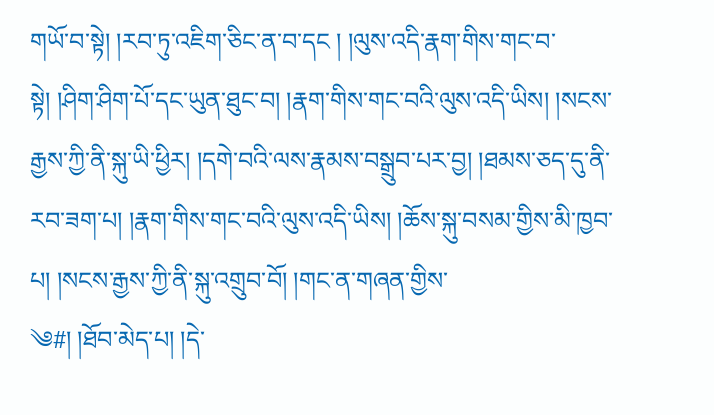གཡོ་བ་སྟེ། །རབ་ཏུ་འཇིག་ཅིང་ན་བ་དང ། །ལུས་འདི་རྣག་གིས་གང་བ་སྟེ། །ཤིག་ཤིག་པོ་དང་ཡུན་ཐུང་བ། །རྣག་གིས་གང་བའི་ལུས་འདི་ཡིས། །སངས་རྒྱས་ཀྱི་ནི་སྐུ་ཡི་ཕྱིར། །དགེ་བའི་ལས་རྣམས་བསྒྲུབ་པར་བྱ། །ཐམས་ཅད་དུ་ནི་རབ་ཟག་པ། །རྣག་གིས་གང་བའི་ལུས་འདི་ཡིས། །ཆོས་སྐུ་བསམ་གྱིས་མི་ཁྱབ་པ། །སངས་རྒྱས་ཀྱི་ནི་སྐུ་འགྲུབ་བོ། །གང་ན་གཞན་གྱིས་
༄#། །ཐོབ་མེད་པ། །དེ་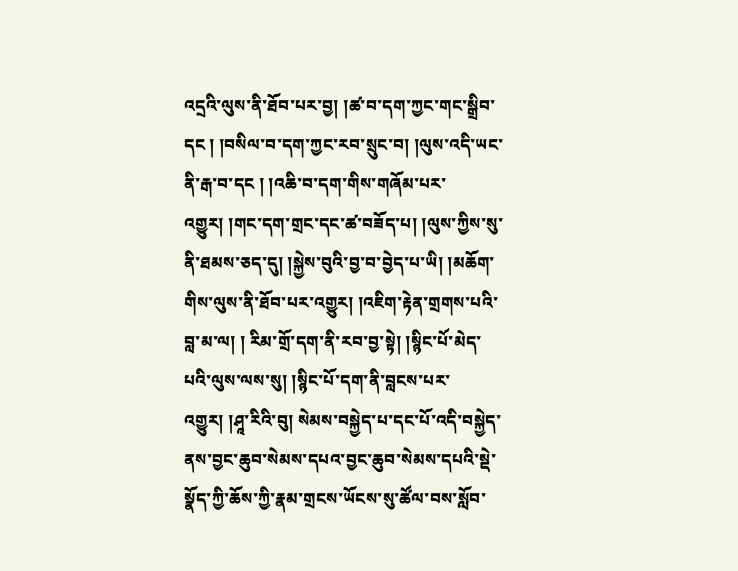འདྲའི་ལུས་ནི་ཐོབ་པར་བྱ། །ཚ་བ་དག་ཀྱང་གང་སྒྲིབ་དང ། །བསིལ་བ་དག་ཀྱང་རབ་སྲུང་བ། །ལུས་འདི་ཡང་ནི་རྒ་བ་དང ། །འཆི་བ་དག་གིས་གཞོམ་པར་འགྱུར། །གང་དག་གྲང་དང་ཚ་བཟོད་པ། །ལུས་ཀྱིས་སུ་ནི་ཐམས་ཅད་དུ། །སྐྱེས་བུའི་བྱ་བ་བྱེད་པ་ཡི། །མཆོག་གིས་ལུས་ནི་ཐོབ་པར་འགྱུར། །འཇིག་རྟེན་གྲགས་པའི་བླ་མ་ལ། ། རིམ་གྲོ་དག་ནི་རབ་བྱ་སྟེ། །སྙིང་པོ་མེད་པའི་ལུས་ལས་སུ། །སྙིང་པོ་དག་ནི་བླངས་པར་འགྱུར། །ཤཱ་རིའི་བུ། སེམས་བསྐྱེད་པ་དང་པོ་འདི་བསྐྱེད་ནས་བྱང་ཆུབ་སེམས་དཔའ་བྱང་ཆུབ་སེམས་དཔའི་སྡེ་སྣོད་ཀྱི་ཆོས་ཀྱི་རྣམ་གྲངས་ཡོངས་སུ་ཚོལ་བས་སློབ་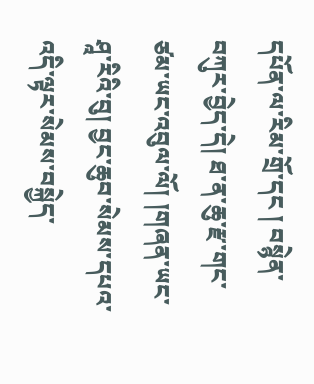དཔོན་ལ་རིམ་གྲོ་དང ། བསྙེན་བཀུར་བྱེད་དེ། ཐ་ན་ཆུ་རྫ་གང་ཙམ་ཡང་འབུལ་ལོ། །གཞན་ཡང་ཤཱ་རིའི་བུ། བྱང་ཆུབ་སེམས་དཔའ་འདི་ལྟར་སེམས་བསྐྱེད་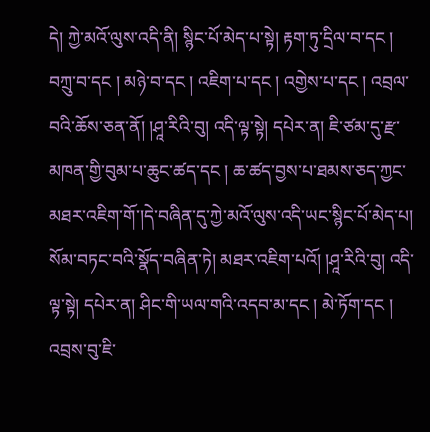དེ། ཀྱེ་མའོ་ལུས་འདི་ནི། སྙིང་པོ་མེད་པ་སྟེ། རྟག་ཏུ་དྲིལ་བ་དང ། བཀྲུ་བ་དང ། མཉེ་བ་དང ། འཇིག་པ་དང ། འགྱེས་པ་དང ། འབྲལ་བའི་ཆོས་ཅན་ནོ། །ཤཱ་རིའི་བུ། འདི་ལྟ་སྟེ། དཔེར་ན། ཇི་ཙམ་དུ་རྫ་མཁན་གྱི་བུམ་པ་ཆུང་ཚད་དང ། ཆ་ཚད་བྱས་པ་ཐམས་ཅད་ཀྱང་མཐར་འཇིག་གོ་།དེ་བཞིན་དུ་ཀྱེ་མའོ་ལུས་འདི་ཡང་སྙིང་པོ་མེད་པ། སོམ་བཏང་བའི་སྣོད་བཞིན་ཏེ། མཐར་འཇིག་པའོ། །ཤཱ་རིའི་བུ། འདི་ལྟ་སྟེ། དཔེར་ན། ཤིང་གི་ཡལ་གའི་འདབ་མ་དང ། མེ་ཏོག་དང ། འབྲས་བུ་ཇི་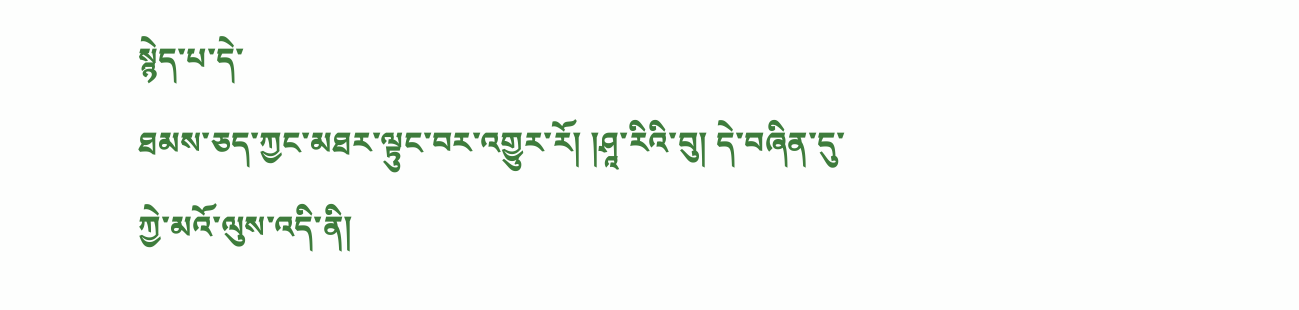སྙེད་པ་དེ་
ཐམས་ཅད་ཀྱང་མཐར་ལྟུང་བར་འགྱུར་རོ། །ཤཱ་རིའི་བུ། དེ་བཞིན་དུ་ཀྱེ་མའོ་ལུས་འདི་ནི།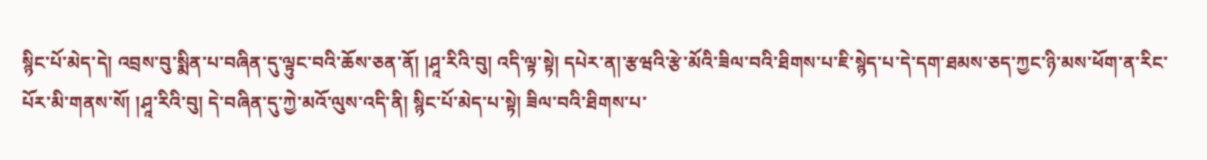སྙིང་པོ་མེད་དེ། འབྲས་བུ་སྨིན་པ་བཞིན་དུ་ལྟུང་བའི་ཆོས་ཅན་ནོ། །ཤཱ་རིའི་བུ། འདི་ལྟ་སྟེ། དཔེར་ན།་རྩཝའི་རྩེ་མོའི་ཟིལ་བའི་ཐིགས་པ་ཇི་སྙེད་པ་དེ་དག་ཐམས་ཅད་ཀྱང་ཉི་མས་ཕོག་ན་རིང་པོར་མི་གནས་སོ། །ཤཱ་རིའི་བུ། དེ་བཞིན་དུ་ཀྱེ་མའོ་ལུས་འདི་ནི། སྙིང་པོ་མེད་པ་སྟེ། ཟིལ་བའི་ཐིགས་པ་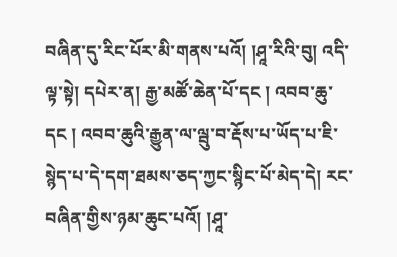བཞིན་དུ་རིང་པོར་མི་གནས་པའོ། །ཤཱ་རིའི་བུ། འདི་ལྟ་སྟེ། དཔེར་ན། རྒྱ་མཚོ་ཆེན་པོ་དང ། འབབ་ཆུ་དང ། འབབ་ཆུའི་རྒྱུན་ལ་ལྦུ་བ་རྡོས་པ་ཡོད་པ་ཇི་སྙེད་པ་དེ་དག་ཐམས་ཅད་ཀྱང་སྙིང་པོ་མེད་དེ། རང་བཞིན་གྱིས་ཉམ་ཆུང་པའོ། །ཤཱ་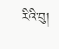རིའི་བུ།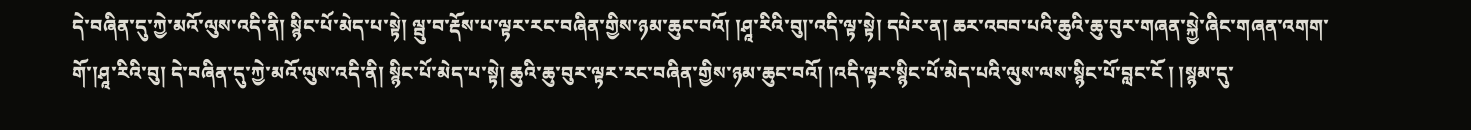དེ་བཞིན་དུ་ཀྱེ་མའོ་ལུས་འདི་ནི། སྙིང་པོ་མེད་པ་སྟེ། ལྦུ་བ་རྡོས་པ་ལྟར་རང་བཞིན་གྱིས་ཉམ་ཆུང་བའོ། །ཤཱ་རིའི་བུ།་འདི་ལྟ་སྟེ། དཔེར་ན། ཆར་འབབ་པའི་ཆུའི་ཆུ་བུར་གཞན་སྐྱེ་ཞིང་གཞན་འགག་གོ་།ཤཱ་རིའི་བུ། དེ་བཞིན་དུ་ཀྱེ་མའོ་ལུས་འདི་ནི། སྙིང་པོ་མེད་པ་སྟེ། ཆུའི་ཆུ་བུར་ལྟར་རང་བཞིན་གྱིས་ཉམ་ཆུང་བའོ། །འདི་ལྟར་སྙིང་པོ་མེད་པའི་ལུས་ལས་སྙིང་པོ་བླང་ངོ ། །སྙམ་དུ་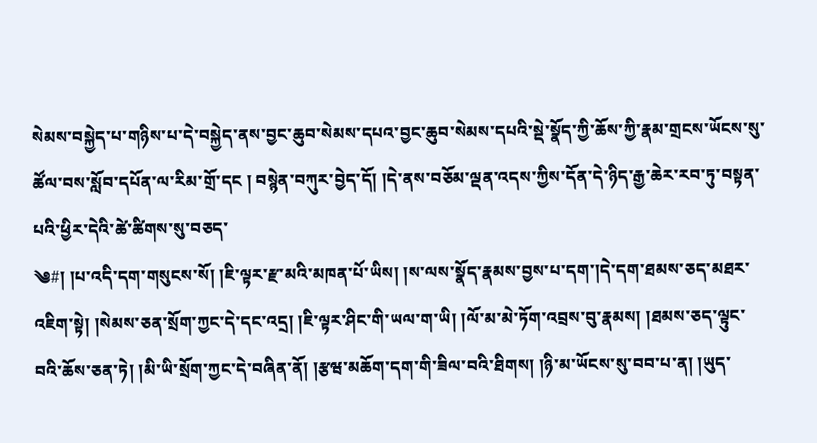སེམས་བསྐྱེད་པ་གཉིས་པ་དེ་བསྐྱེད་ནས་བྱང་ཆུབ་སེམས་དཔའ་བྱང་ཆུབ་སེམས་དཔའི་སྡེ་སྣོད་ཀྱི་ཆོས་ཀྱི་རྣམ་གྲངས་ཡོངས་སུ་ཚོལ་བས་སློབ་དཔོན་ལ་རིམ་གྲོ་དང ། བསྙེན་བཀུར་བྱེད་དོ། །དེ་ནས་བཅོམ་ལྡན་འདས་ཀྱིས་དོན་དེ་ཉིད་རྒྱ་ཆེར་རབ་ཏུ་བསྟན་པའི་ཕྱིར་དེའི་ཚེ་ཚིགས་སུ་བཅད་
༄#། །པ་འདི་དག་གསུངས་སོ། །ཇི་ལྟར་རྫ་མའི་མཁན་པོ་ཡིས། །ས་ལས་སྣོད་རྣམས་བྱས་པ་དག་།དེ་དག་ཐམས་ཅད་མཐར་འཇིག་སྟེ། །སེམས་ཅན་སྲོག་ཀྱང་དེ་དང་འདྲ། །ཇི་ལྟར་ཤིང་གི་ཡལ་ག་ཡི། །ལོ་མ་མེ་ཏོག་འབྲས་བུ་རྣམས། །ཐམས་ཅད་ལྟུང་བའི་ཆོས་ཅན་ཏེ། །མི་ཡི་སྲོག་ཀྱང་དེ་བཞིན་ནོ། །རྩཝ་མཆོག་དག་གི་ཟིལ་བའི་ཐིགས། །ཉི་མ་ཡོངས་སུ་བབ་པ་ན། །ཡུད་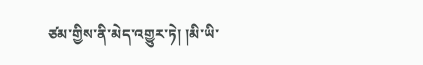ཙམ་གྱིས་ནི་མེད་འགྱུར་ཏེ། །མི་ཡི་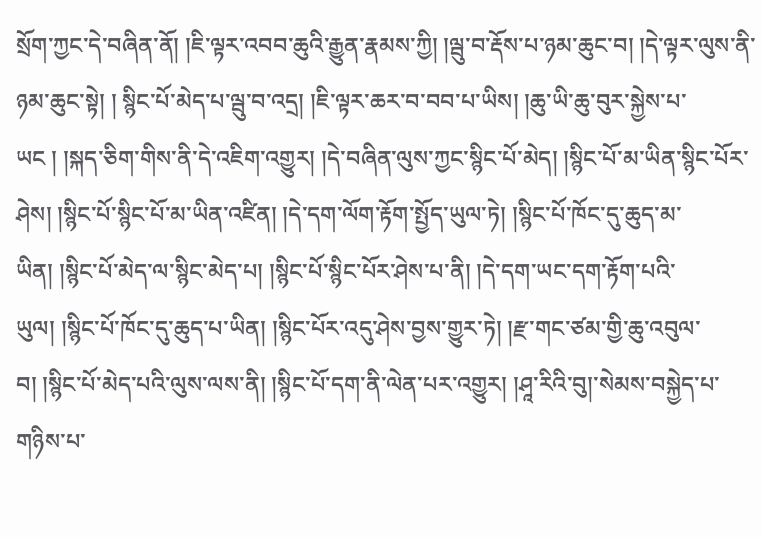སྲོག་ཀྱང་དེ་བཞིན་ནོ། །ཇི་ལྟར་འབབ་ཆུའི་རྒྱུན་རྣམས་ཀྱི། །ལྦུ་བ་རྡོས་པ་ཉམ་ཆུང་བ། །དེ་ལྟར་ལུས་ནི་ཉམ་ཆུང་སྟེ། ། སྙིང་པོ་མེད་པ་ལྦུ་བ་འདྲ། །ཇི་ལྟར་ཆར་བ་བབ་པ་ཡིས། །ཆུ་ཡི་ཆུ་བུར་སྐྱེས་པ་ཡང ། །སྐད་ཅིག་གིས་ནི་དེ་འཇིག་འགྱུར། །དེ་བཞིན་ལུས་ཀྱང་སྙིང་པོ་མེད། །སྙིང་པོ་མ་ཡིན་སྙིང་པོར་ཤེས། །སྙིང་པོ་སྙིང་པོ་མ་ཡིན་འཛིན། །དེ་དག་ལོག་རྟོག་སྤྱོད་ཡུལ་ཏེ། །སྙིང་པོ་ཁོང་དུ་ཆུད་མ་ཡིན། །སྙིང་པོ་མེད་ལ་སྙིང་མེད་པ། །སྙིང་པོ་སྙིང་པོར་ཤེས་པ་ནི། །དེ་དག་ཡང་དག་རྟོག་པའི་ཡུལ། །སྙིང་པོ་ཁོང་དུ་ཆུད་པ་ཡིན། །སྙིང་པོར་འདུ་ཤེས་བྱས་གྱུར་ཏེ། །རྫ་གང་ཙམ་གྱི་ཆུ་འབུལ་བ། །སྙིང་པོ་མེད་པའི་ལུས་ལས་ནི། །སྙིང་པོ་དག་ནི་ལེན་པར་འགྱུར། །ཤཱ་རིའི་བུ།་སེམས་བསྐྱེད་པ་གཉིས་པ་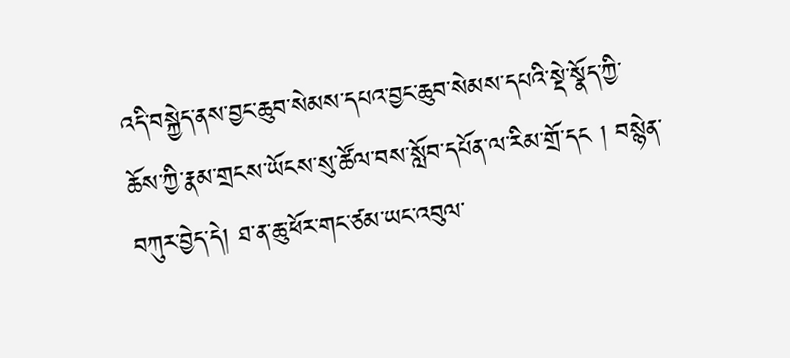འདི་བསྐྱེད་ནས་བྱང་ཆུབ་སེམས་དཔའ་བྱང་ཆུབ་སེམས་དཔའི་སྡེ་སྣོད་ཀྱི་ཆོས་ཀྱི་རྣམ་གྲངས་ཡོངས་སུ་ཚོལ་བས་སློབ་དཔོན་ལ་རིམ་གྲོ་དང ། བསྙེན་
བཀུར་བྱེད་དེ། ཐ་ན་ཆུ་ཕོར་གང་ཙམ་ཡང་འབུལ་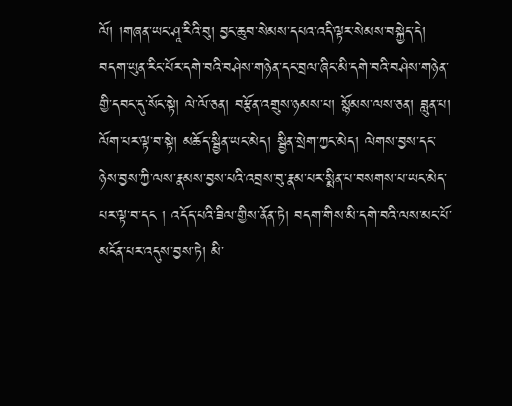ལོ། །གཞན་ཡང་ཤཱ་རིའི་བུ། བྱང་ཆུབ་སེམས་དཔའ་འདི་ལྟར་སེམས་བསྐྱེད་དེ། བདག་ཡུན་རིང་པོར་དགེ་བའི་བཤེས་གཉེན་དང་བྲལ་ཞིང་མི་དགེ་བའི་བཤེས་གཉེན་གྱི་དབང་དུ་སོང་སྟེ། ལེ་ལོ་ཅན། བརྩོན་འགྲུས་ཉམས་པ། སྙོམས་ལས་ཅན། བླུན་པ། ལོག་པར་ལྟ་བ་སྟེ། མཆོད་སྦྱིན་ཡང་མེད། སྦྱིན་སྲེག་ཀྱང་མེད། ལེགས་བྱས་དང་ཉེས་བྱས་ཀྱི་ལས་རྣམས་བྱས་པའི་འབྲས་བུ་རྣམ་པར་སྨིན་པ་བསགས་པ་ཡང་མེད་པར་ལྟ་བ་དང ། འདོད་པའི་ཟིལ་གྱིས་ནོན་ཏེ། བདག་གིས་མི་དགེ་བའི་ལས་མང་པོ་མངོན་པར་འདུས་བྱས་ཏེ། མི་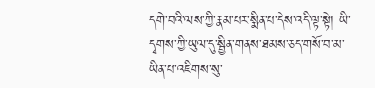དགེ་བའི་ལས་ཀྱི་རྣམ་པར་སྨིན་པ་དེས་འདི་ལྟ་སྟེ། ཡི་དྭགས་ཀྱི་ཡུལ་དུ་སྦྱིན་གནས་ཐམས་ཅད་གསོ་བ་མ་ཡིན་པ་འཇིགས་སུ་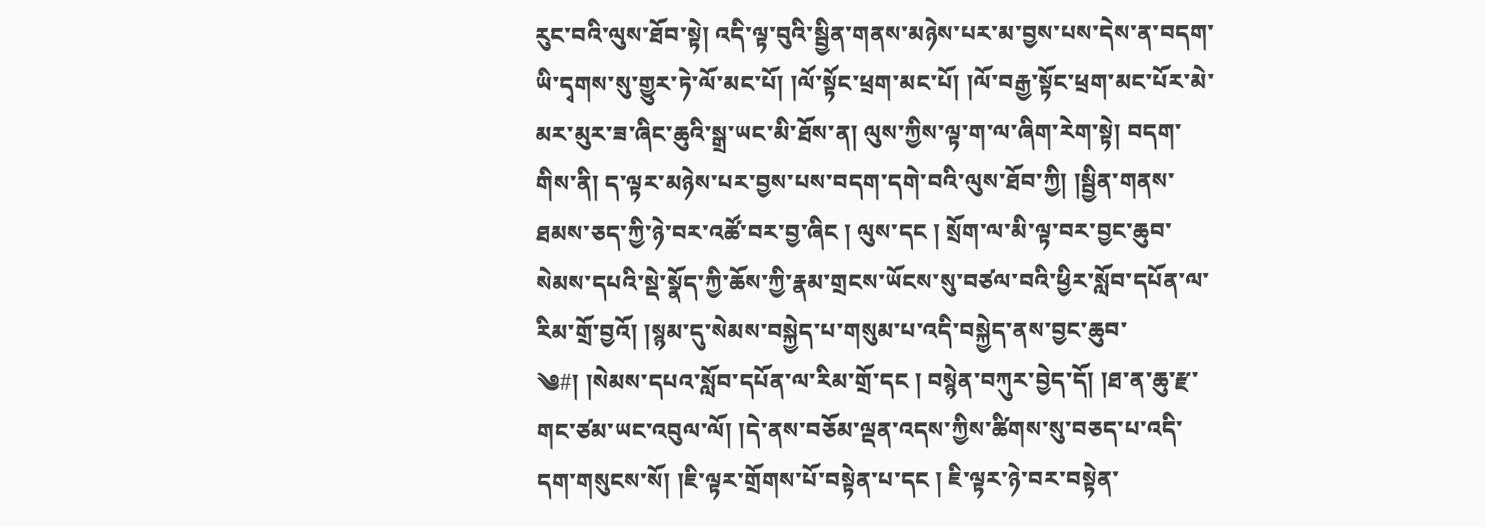རུང་བའི་ལུས་ཐོབ་སྟེ། འདི་ལྟ་བུའི་སྦྱིན་གནས་མཉེས་པར་མ་བྱས་པས་དེས་ན་བདག་ཡི་དྭགས་སུ་གྱུར་ཏེ་ལོ་མང་པོ། །ལོ་སྟོང་ཕྲག་མང་པོ། །ལོ་བརྒྱ་སྟོང་ཕྲག་མང་པོར་མེ་མར་མུར་ཟ་ཞིང་ཆུའི་སྒྲ་ཡང་མི་ཐོས་ན། ལུས་ཀྱིས་ལྟ་ག་ལ་ཞིག་རེག་སྟེ། བདག་གིས་ནི། ད་ལྟར་མཉེས་པར་བྱས་པས་བདག་དགེ་བའི་ལུས་ཐོབ་ཀྱི། །སྦྱིན་གནས་ཐམས་ཅད་ཀྱི་ཉེ་བར་འཚོ་བར་བྱ་ཞིང ། ལུས་དང ། སྲོག་ལ་མི་ལྟ་བར་བྱང་ཆུབ་སེམས་དཔའི་སྡེ་སྣོད་ཀྱི་ཆོས་ཀྱི་རྣམ་གྲངས་ཡོངས་སུ་བཙལ་བའི་ཕྱིར་སློབ་དཔོན་ལ་རིམ་གྲོ་བྱའོ། །སྙམ་དུ་སེམས་བསྐྱེད་པ་གསུམ་པ་འདི་བསྐྱེད་ནས་བྱང་ཆུབ་
༄#། །སེམས་དཔའ་སློབ་དཔོན་ལ་རིམ་གྲོ་དང ། བསྙེན་བཀུར་བྱེད་དོ། །ཐ་ན་ཆུ་རྫ་གང་ཙམ་ཡང་འབུལ་ལོ། །དེ་ནས་བཅོམ་ལྡན་འདས་ཀྱིས་ཚིགས་སུ་བཅད་པ་འདི་དག་གསུངས་སོ། །ཇི་ལྟར་གྲོགས་པོ་བསྟེན་པ་དང ། ཇི་ལྟར་ཉེ་བར་བསྟེན་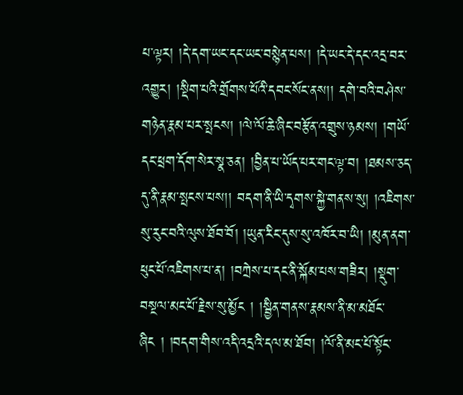པ་ལྟར། །དེ་དག་ཡང་དང་ཡང་བསྙེན་པས། །དེ་ཡང་དེ་དང་འདྲ་བར་འགྱུར། །སྡིག་པའི་གྲོགས་པོའི་དབང་སོང་ནས།། དགེ་བའི་བཤེས་གཉེན་རྣམ་པར་སྤངས། །ལེ་ལོ་ཆེ་ཞིང་བརྩོན་འགྲུས་ཉམས། །གཡོ་དང་ཕྲག་དོག་སེར་སྣ་ཅན། །བྱིན་པ་ཡོད་པར་གང་ལྟ་བ། །ཐམས་ཅད་དུ་ནི་རྣམ་སྤངས་པས།། བདག་ནི་ཡི་དྭགས་སྐྱེ་གནས་སུ། །འཇིགས་སུ་རུང་བའི་ལུས་ཐོབ་བོ། །ཡུན་རིང་དུས་སུ་འཁོར་བ་ཡི། །མུན་ནག་ཕུང་པོ་འཇིགས་པ་ན། །བཀྲེས་པ་དང་ནི་སྐོམ་པས་གཟིར། །སྡུག་བསྔལ་མང་པོ་རྗེས་སུ་མྱོང ། །སྦྱིན་གནས་རྣམས་ནི་མ་མཐོང་ཞིང ། །བདག་གིས་འདི་འདྲའི་དལ་མ་ཐོབ། །ལོ་ནི་མང་པོ་སྟོང་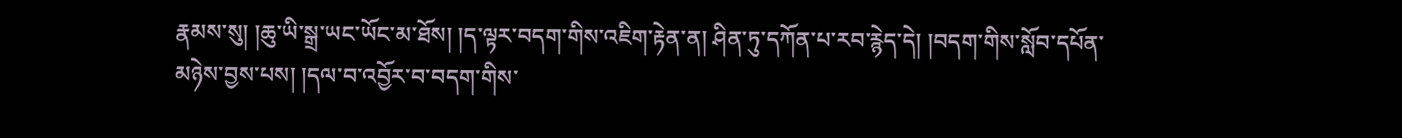རྣམས་སུ། །ཆུ་ཡི་སྒྲ་ཡང་ཡོང་མ་ཐོས། །ད་ལྟར་བདག་གིས་འཇིག་རྟེན་ན། ཤིན་ཏུ་དཀོན་པ་རབ་རྙེད་དེ། །བདག་གིས་སློབ་དཔོན་མཉེས་བྱས་པས། །དལ་བ་འབྱོར་བ་བདག་གིས་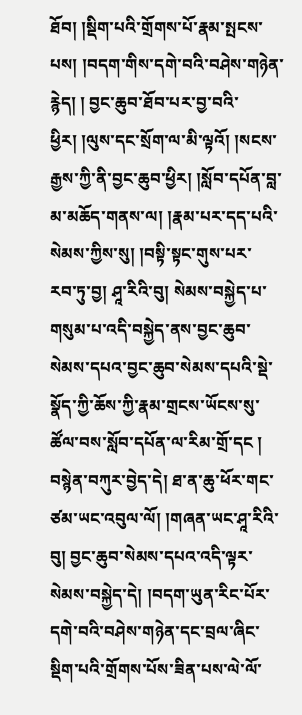ཐོབ། །སྡིག་པའི་གྲོགས་པོ་རྣམ་སྤངས་པས། །བདག་གིས་དགེ་བའི་བཤེས་གཉེན་རྙེད། ། བྱང་ཆུབ་ཐོབ་པར་བྱ་བའི་ཕྱིར། །ལུས་དང་སྲོག་ལ་མི་ལྟའོ། །སངས་རྒྱས་ཀྱི་ནི་བྱང་ཆུབ་ཕྱིར། །སློབ་དཔོན་བླ་མ་མཆོད་གནས་ལ། །རྣམ་པར་དད་པའི་སེམས་ཀྱིས་སུ། །བསྟི་སྟང་གུས་པར་
རབ་ཏུ་བྱ། ཤཱ་རིའི་བུ། སེམས་བསྐྱེད་པ་གསུམ་པ་འདི་བསྐྱེད་ནས་བྱང་ཆུབ་སེམས་དཔའ་བྱང་ཆུབ་སེམས་དཔའི་སྡེ་སྣོད་ཀྱི་ཆོས་ཀྱི་རྣམ་གྲངས་ཡོངས་སུ་ཚོལ་བས་སློབ་དཔོན་ལ་རིམ་གྲོ་དང ། བསྙེན་བཀུར་བྱེད་དེ། ཐ་ན་ཆུ་ཕོར་གང་ཙམ་ཡང་འབུལ་ལོ། །གཞན་ཡང་ཤཱ་རིའི་བུ། བྱང་ཆུབ་སེམས་དཔའ་འདི་ལྟར་སེམས་བསྐྱེད་དེ། །བདག་ཡུན་རིང་པོར་དགེ་བའི་བཤེས་གཉེན་དང་བྲལ་ཞིང་སྡིག་པའི་གྲོགས་པོས་ཟིན་པས་ལེ་ལོ་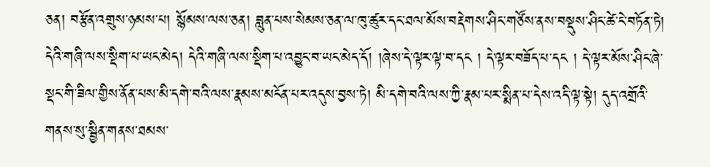ཅན། བརྩོན་འགྲུས་ཉམས་པ། སྙོམས་ལས་ཅན། བླུན་པས་སེམས་ཅན་ལ་ཁུ་ཚུར་དང་ཐལ་མོས་བརྡེགས་ཤིང་གཙོས་ནས་བསྡུས་ཤིང་ཚེ་ངེ་བཏོན་ཏེ། དེའི་གཞི་ལས་སྡིག་པ་ཡང་མེད། དེའི་གཞི་ལས་སྡིག་པ་འབྱུང་བ་ཡང་མེད་དོ། །ཞེས་དེ་ལྟར་ལྟ་བ་དང ། དེ་ལྟར་བཟོད་པ་དང ། དེ་ལྟར་མོས་ཤིང་ཞེ་སྡང་གི་ཟིལ་གྱིས་ནོན་པས་མི་དགེ་བའི་ལས་རྣམས་མངོན་པར་འདུས་བྱས་ཏེ། མི་དགེ་བའི་ལས་ཀྱི་རྣམ་པར་སྨིན་པ་དེས་འདི་ལྟ་སྟེ། དུད་འགྲོའི་གནས་སུ་སྦྱིན་གནས་ཐམས་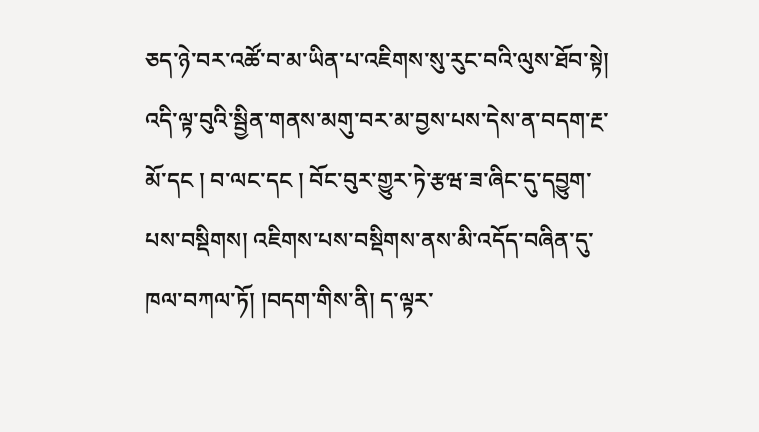ཅད་ཉེ་བར་འཚོ་བ་མ་ཡིན་པ་འཇིགས་སུ་རུང་བའི་ལུས་ཐོབ་སྟེ། འདི་ལྟ་བུའི་སྦྱིན་གནས་མགུ་བར་མ་བྱས་པས་དེས་ན་བདག་རྔ་མོ་དང ། བ་ལང་དང ། བོང་བུར་གྱུར་ཏེ་རྩཝ་ཟ་ཞིང་དུ་དབྱུག་པས་བསྡིགས། འཇིགས་པས་བསྡིགས་ནས་མི་འདོད་བཞིན་དུ་ཁལ་བཀལ་ཏོ། །བདག་གིས་ནི། ད་ལྟར་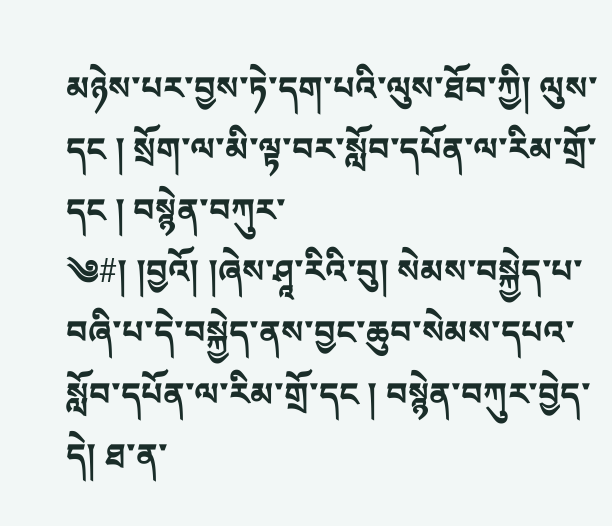མཉེས་པར་བྱས་ཏེ་དག་པའི་ལུས་ཐོབ་ཀྱི། ལུས་དང ། སྲོག་ལ་མི་ལྟ་བར་སློབ་དཔོན་ལ་རིམ་གྲོ་དང ། བསྙེན་བཀུར་
༄#། །བྱའོ། །ཞེས་ཤཱ་རིའི་བུ། སེམས་བསྐྱེད་པ་བཞི་པ་དེ་བསྐྱེད་ནས་བྱང་ཆུབ་སེམས་དཔའ་སློབ་དཔོན་ལ་རིམ་གྲོ་དང ། བསྙེན་བཀུར་བྱེད་དེ། ཐ་ན་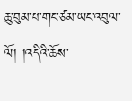ཆུ་བུམ་པ་གང་ཙམ་ཡང་འབུལ་ལོ། །འདིའི་ཆོས་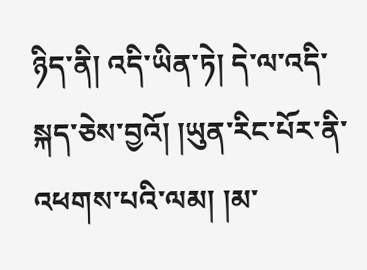ཉིད་ནི། འདི་ཡིན་ཏེ། དེ་ལ་འདི་སྐད་ཅེས་བྱའོ། །ཡུན་རིང་པོར་ནི་འཕགས་པའི་ལམ། །མ་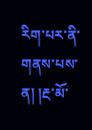རིག་པར་ནི་གནས་པས་ན། །རྔ་མོ་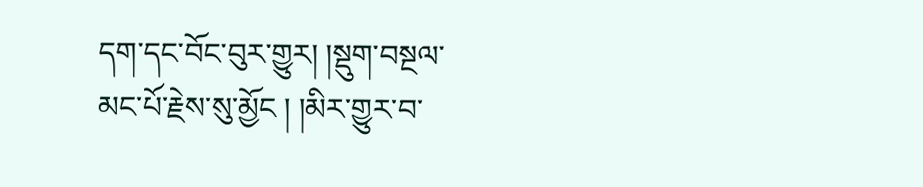དག་དང་བོང་བུར་གྱུར། །སྡུག་བསྔལ་མང་པོ་རྗེས་སུ་མྱོང ། །མིར་གྱུར་བ་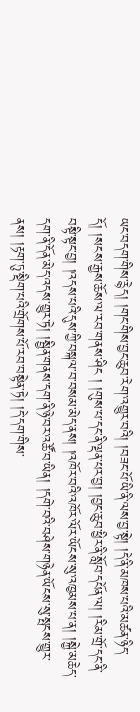ཡང་བདག་གིས་རྙེད། །གང་གིས་བྱང་ཆུབ་རེག་འགྱུར་བའི། །བཟང་པོ་ཡི་ནི་ལས་བྱ་སྟེ། །དེ་ནི་མཁས་པའི་མཚན་ཉིད་དོ། །སངས་རྒྱས་ཆོས་ལ་རབ་གནས་ཤིང ། །གུས་པ་དང་ནི་ལྡན་པར་བྱ། །བྱང་ཆུབ་ཕྱིར་ནི་སློབ་དཔོན་ལ། །རིམ་གྲོ་དང་ནི་བསྟི་སྟང་བྱ། །འདས་པའི་དུས་ཀྱི་བསྐལ་བ་བསམ་མེད་ནས། །འཁོར་བའི་འཁོར་ལོར་ཡོངས་སུ་འཁྱམས་པ་ན། །སྐྱེ་མཆེད་དག་ནི་དོན་མེད་འདས་གྱུར་ཏེ། །སྦྱིན་གནས་དག་ནི་ཉེ་བར་འཚོ་བ་ཡིན། །དགེ་བའི་བཤེས་གཉེན་ཡོངས་སུ་སྤངས་གྱུར་ནས། །རྟག་ཏུ་སྡིག་པའི་གྲོགས་པོ་རབ་བསྟེན་ཏེ། །དེ་དག་གིས་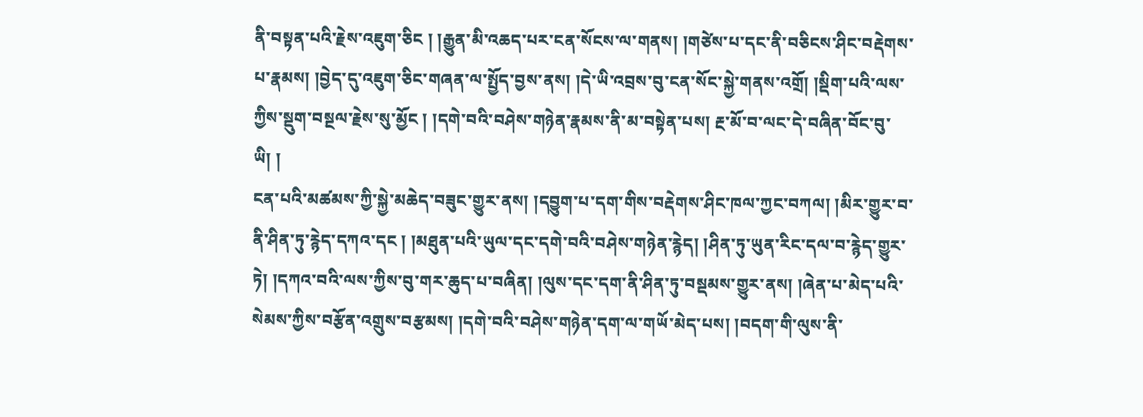ནི་བསྟན་པའི་རྗེས་འཇུག་ཅིང ། །རྒྱུན་མི་འཆད་པར་ངན་སོངས་ལ་གནས། །གཙེས་པ་དང་ནི་བཅིངས་ཤིང་བརྡེགས་པ་རྣམས། །བྱེད་དུ་འཇུག་ཅིང་གཞན་ལ་སྤྱོད་བྱས་ནས། །དེ་ཡི་འབྲས་བུ་ངན་སོང་སྐྱེ་གནས་འགྲོ། །སྡིག་པའི་ལས་ཀྱིས་སྡུག་བསྔལ་རྗེས་སུ་མྱོང ། །དགེ་བའི་བཤེས་གཉེན་རྣམས་ནི་མ་བསྟེན་པས། རྔ་མོ་བ་ལང་དེ་བཞིན་བོང་བུ་ཡི། །
ངན་པའི་མཚམས་ཀྱི་སྐྱེ་མཆེད་བཟུང་གྱུར་ནས། །དབྱུག་པ་དག་གིས་བརྡེགས་ཤིང་ཁལ་ཀྱང་བཀལ། །མིར་གྱུར་བ་ནི་ཤིན་ཏུ་རྙེད་དཀའ་དང ། །མཐུན་པའི་ཡུལ་དང་དགེ་བའི་བཤེས་གཉེན་རྙེད། །ཤིན་ཏུ་ཡུན་རིང་དལ་བ་རྙེད་གྱུར་ཏེ། །དཀའ་བའི་ལས་ཀྱིས་བུ་གར་ཆུད་པ་བཞིན། །ལུས་དང་དག་ནི་ཤིན་ཏུ་བསྡམས་གྱུར་ནས། །ཞེན་པ་མེད་པའི་སེམས་ཀྱིས་བརྩོན་འགྲུས་བརྩམས། །དགེ་བའི་བཤེས་གཉེན་དག་ལ་གཡོ་མེད་པས། །བདག་གི་ལུས་ནི་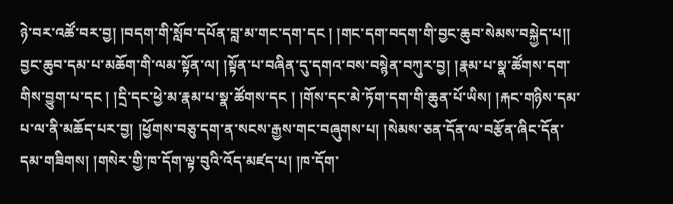ཉེ་བར་འཚོ་བར་བྱ། །བདག་གི་སློབ་དཔོན་བླ་མ་གང་དག་དང ། །གང་དག་བདག་གི་བྱང་ཆུབ་སེམས་བསྐྱེད་པ།། བྱང་ཆུབ་དམ་པ་མཆོག་གི་ལམ་སྟོན་ལ། །སྟོན་པ་བཞིན་དུ་དགའ་བས་བསྙེན་བཀུར་བྱ། །རྣམ་པ་སྣ་ཚོགས་དག་གིས་བྱུག་པ་དང ། །དྲི་དང་ཕྱེ་མ་རྣམ་པ་སྣ་ཚོགས་དང ། །གོས་དང་མེ་ཏོག་དག་གི་ཆུན་པོ་ཡིས། །རྐང་གཉིས་དམ་པ་ལ་ནི་མཆོད་པར་བྱ། །ཕྱོགས་བཅུ་དག་ན་སངས་རྒྱས་གང་བཞུགས་པ། །སེམས་ཅན་དོན་ལ་བརྩོན་ཞིང་དོན་དམ་གཟིགས། །གསེར་གྱི་ཁ་དོག་ལྟ་བུའི་འོད་མཛད་པ། །ཁ་དོག་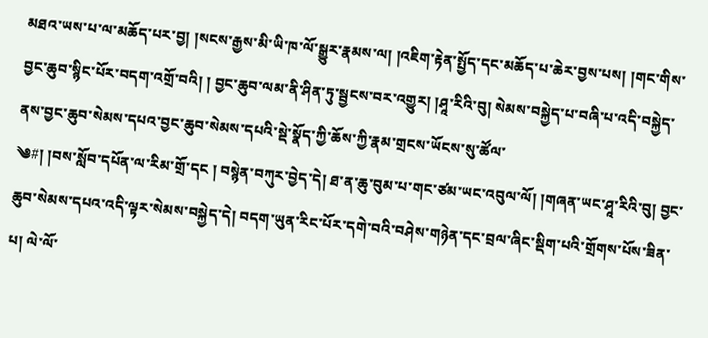མཐའ་ཡས་པ་ལ་མཆོད་པར་བྱ། །སངས་རྒྱས་མི་ཡི་ཁ་ལོ་སྒྱུར་རྣམས་ལ། །འཇིག་རྟེན་སྤྱོད་དང་མཆོད་པ་ཆེར་བྱས་པས། །གང་གིས་བྱང་ཆུབ་སྙིང་པོར་བདག་འགྲོ་བའི། ། བྱང་ཆུབ་ལམ་ནི་ཤིན་ཏུ་སྦྱངས་བར་འགྱུར། །ཤཱ་རིའི་བུ། སེམས་བསྐྱེད་པ་བཞི་པ་འདི་བསྐྱེད་ནས་བྱང་ཆུབ་སེམས་དཔའ་བྱང་ཆུབ་སེམས་དཔའི་སྡེ་སྣོད་ཀྱི་ཆོས་ཀྱི་རྣམ་གྲངས་ཡོངས་སུ་ཚོལ་
༄#། །བས་སློབ་དཔོན་ལ་རིམ་གྲོ་དང ། བསྙེན་བཀུར་བྱེད་དེ། ཐ་ན་ཆུ་བུམ་པ་གང་ཙམ་ཡང་འབུལ་ལོ། །གཞན་ཡང་ཤཱ་རིའི་བུ། བྱང་ཆུབ་སེམས་དཔའ་འདི་ལྟར་སེམས་བསྐྱེད་དེ། བདག་ཡུན་རིང་པོར་དགེ་བའི་བཤེས་གཉེན་དང་བྲལ་ཞིང་སྡིག་པའི་གྲོགས་པོས་ཟིན་པ། ལེ་ལོ་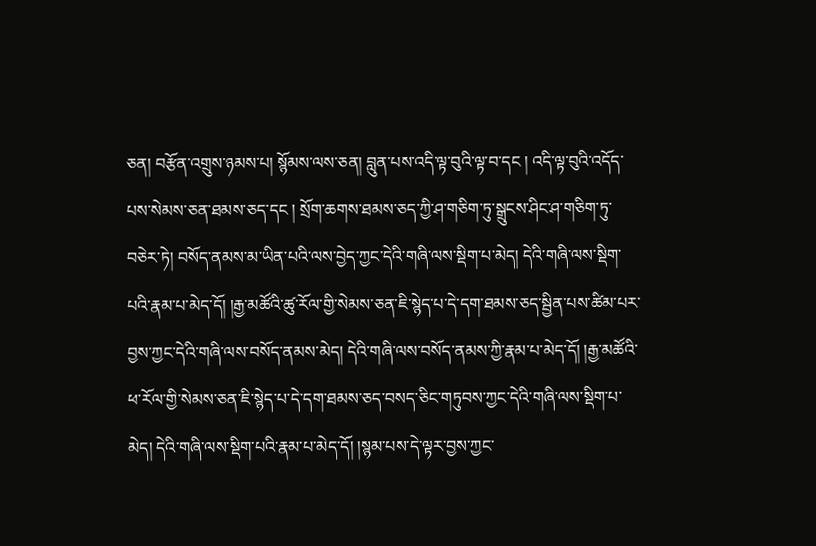ཅན། བརྩོན་འགྲུས་ཉམས་པ། སྙོམས་ལས་ཅན། བླུན་པས་འདི་ལྟ་བུའི་ལྟ་བ་དང ། འདི་ལྟ་བུའི་འདོད་པས་སེམས་ཅན་ཐམས་ཅད་དང ། སྲོག་ཆགས་ཐམས་ཅད་ཀྱི་ཤ་གཅིག་ཏུ་སྒྲུངས་ཤིང་ཤ་གཅིག་ཏུ་བཅེར་ཏེ། བསོད་ནམས་མ་ཡིན་པའི་ལས་བྱེད་ཀྱང་དེའི་གཞི་ལས་སྡིག་པ་མེད། དེའི་གཞི་ལས་སྡིག་པའི་རྣམ་པ་མེད་དོ། །རྒྱ་མཚོའི་ཚུ་རོལ་གྱི་སེམས་ཅན་ཇི་སྙེད་པ་དེ་དག་ཐམས་ཅད་སྦྱིན་པས་ཚིམ་པར་བྱས་ཀྱང་དེའི་གཞི་ལས་བསོད་ནམས་མེད། དེའི་གཞི་ལས་བསོད་ནམས་ཀྱི་རྣམ་པ་མེད་དོ། །རྒྱ་མཚོའི་ཕ་རོལ་གྱི་སེམས་ཅན་ཇི་སྙེད་པ་དེ་དག་ཐམས་ཅད་བསད་ཅིང་གཏུབས་ཀྱང་དེའི་གཞི་ལས་སྡིག་པ་མེད། དེའི་གཞི་ལས་སྡིག་པའི་རྣམ་པ་མེད་དོ། །སྙམ་པས་དེ་ལྟར་བྱས་ཀྱང་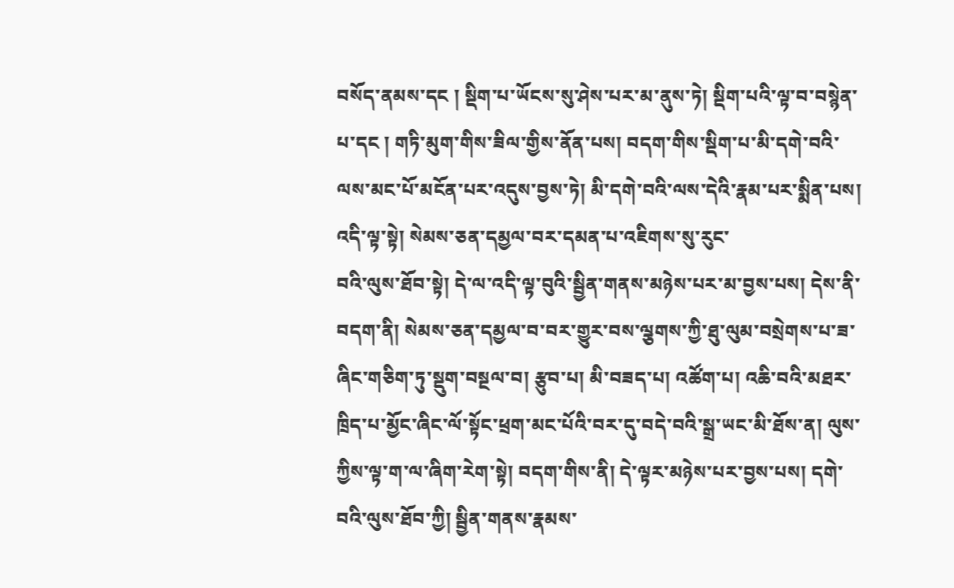བསོད་ནམས་དང ། སྡིག་པ་ཡོངས་སུ་ཤེས་པར་མ་ནུས་ཏེ། སྡིག་པའི་ལྟ་བ་བསྙེན་པ་དང ། གཏི་མུག་གིས་ཟིལ་གྱིས་ནོན་པས། བདག་གིས་སྡིག་པ་མི་དགེ་བའི་ལས་མང་པོ་མངོན་པར་འདུས་བྱས་ཏེ། མི་དགེ་བའི་ལས་དེའི་རྣམ་པར་སྨིན་པས། འདི་ལྟ་སྟེ། སེམས་ཅན་དམྱལ་བར་དམན་པ་འཇིགས་སུ་རུང་
བའི་ལུས་ཐོབ་སྟེ། དེ་ལ་འདི་ལྟ་བུའི་སྦྱིན་གནས་མཉེས་པར་མ་བྱས་པས། དེས་ནི་བདག་ནི། སེམས་ཅན་དམྱལ་བ་བར་གྱུར་བས་ལྕགས་ཀྱི་ཐུ་ལུམ་བསྲེགས་པ་ཟ་ཞིང་གཅིག་ཏུ་སྡུག་བསྔལ་བ། རྩུབ་པ། མི་བཟད་པ། འཚོག་པ། འཆི་བའི་མཐར་ཁྲིད་པ་མྱོང་ཞིང་ལོ་སྟོང་ཕྲག་མང་པོའི་བར་དུ་བདེ་བའི་སྒྲ་ཡང་མི་ཐོས་ན། ལུས་ཀྱིས་ལྟ་ག་ལ་ཞིག་རེག་སྟེ། བདག་གིས་ནི། དེ་ལྟར་མཉེས་པར་བྱས་པས། དགེ་བའི་ལུས་ཐོབ་ཀྱི། སྦྱིན་གནས་རྣམས་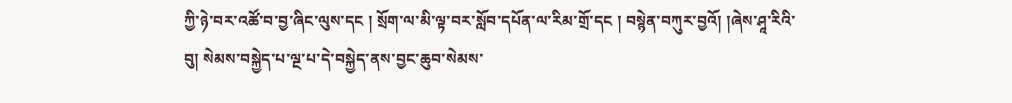ཀྱི་ཉེ་བར་འཚོ་བ་བྱ་ཞིང་ལུས་དང ། སྲོག་ལ་མི་ལྟ་བར་སློབ་དཔོན་ལ་རིམ་གྲོ་དང ། བསྙེན་བཀུར་བྱའོ། །ཞེས་ཤཱ་རིའི་བུ། སེམས་བསྐྱེད་པ་ལྔ་པ་དེ་བསྐྱེད་ནས་བྱང་ཆུབ་སེམས་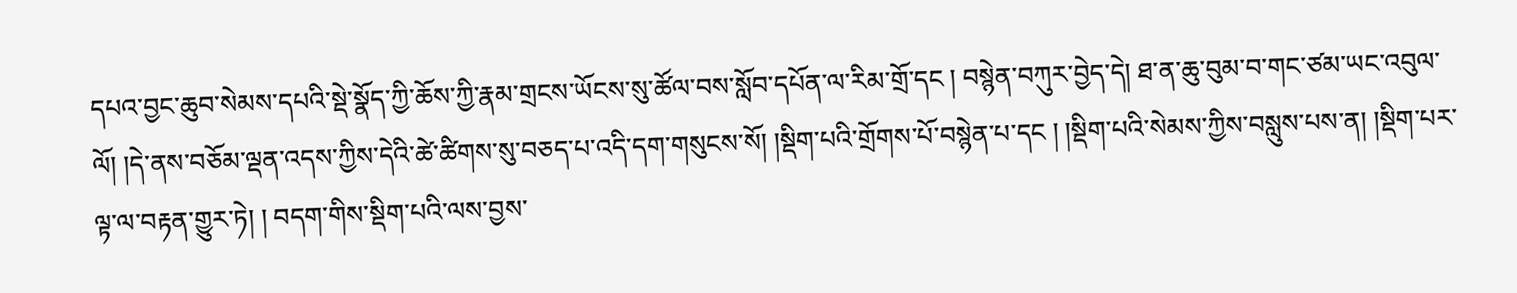དཔའ་བྱང་ཆུབ་སེམས་དཔའི་སྡེ་སྣོད་ཀྱི་ཆོས་ཀྱི་རྣམ་གྲངས་ཡོངས་སུ་ཚོལ་བས་སློབ་དཔོན་ལ་རིམ་གྲོ་དང ། བསྙེན་བཀུར་བྱེད་དེ། ཐ་ན་ཆུ་བུམ་བ་གང་ཙམ་ཡང་འབུལ་ལོ། །དེ་ནས་བཅོམ་ལྡན་འདས་ཀྱིས་དེའི་ཚེ་ཚིགས་སུ་བཅད་པ་འདི་དག་གསུངས་སོ། །སྡིག་པའི་གྲོགས་པོ་བསྙེན་པ་དང ། །སྡིག་པའི་སེམས་ཀྱིས་བསླུས་པས་ན། །སྡིག་པར་ལྟ་ལ་བརྟན་གྱུར་ཏེ། ། བདག་གིས་སྡིག་པའི་ལས་བྱས་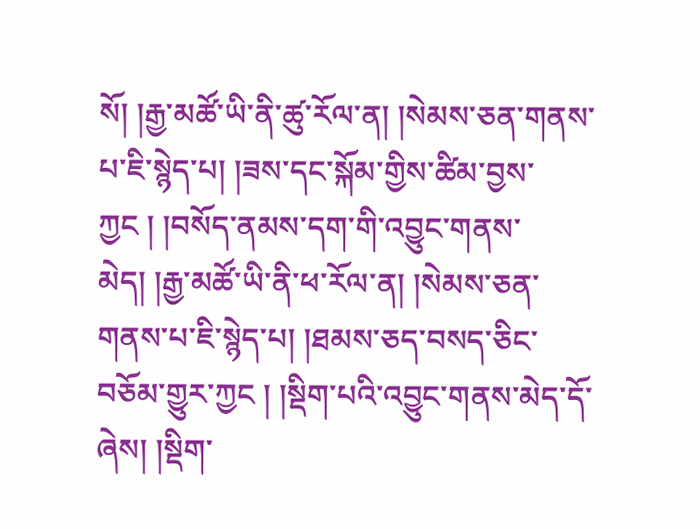སོ། །རྒྱ་མཚོ་ཡི་ནི་ཚུ་རོལ་ན། །སེམས་ཅན་གནས་པ་ཇི་སྙེད་པ། །ཟས་དང་སྐོམ་གྱིས་ཚིམ་བྱས་ཀྱང ། །བསོད་ནམས་དག་གི་འབྱུང་གནས་མེད། །རྒྱ་མཚོ་ཡི་ནི་ཕ་རོལ་ན། །སེམས་ཅན་གནས་པ་ཇི་སྙེད་པ། །ཐམས་ཅད་བསད་ཅིང་བཅོམ་གྱུར་ཀྱང ། །སྡིག་པའི་འབྱུང་གནས་མེད་དོ་ཞེས། །སྡིག་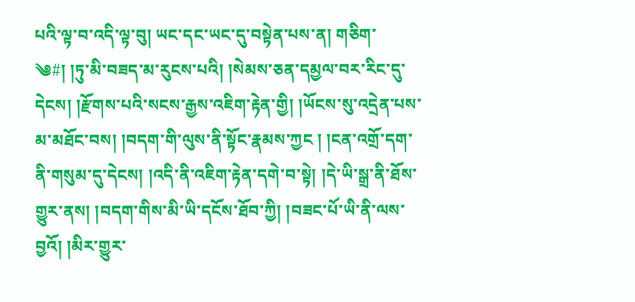པའི་ལྟ་བ་འདི་ལྟ་བུ། ཡང་དང་ཡང་དུ་བསྟེན་པས་ན། གཅིག་
༄#། །ཏུ་མི་བཟད་མ་རུངས་པའི། །སེམས་ཅན་དམྱལ་བར་རིང་དུ་དེངས། །རྫོགས་པའི་སངས་རྒྱས་འཇིག་རྟེན་གྱི། །ཡོངས་སུ་འདྲེན་པས་མ་མཐོང་བས། །བདག་གི་ལུས་ནི་སྟོང་རྣམས་ཀྱང ། །ངན་འགྲོ་དག་ནི་གསུམ་དུ་དེངས། །འདི་ནི་འཇིག་རྟེན་དགེ་བ་སྟེ། །དེ་ཡི་སྒྲ་ནི་ཐོས་གྱུར་ནས། །བདག་གིས་མི་ཡི་དངོས་ཐོབ་ཀྱི། །བཟང་པོ་ཡི་ནི་ལས་བྱའོ། །མིར་གྱུར་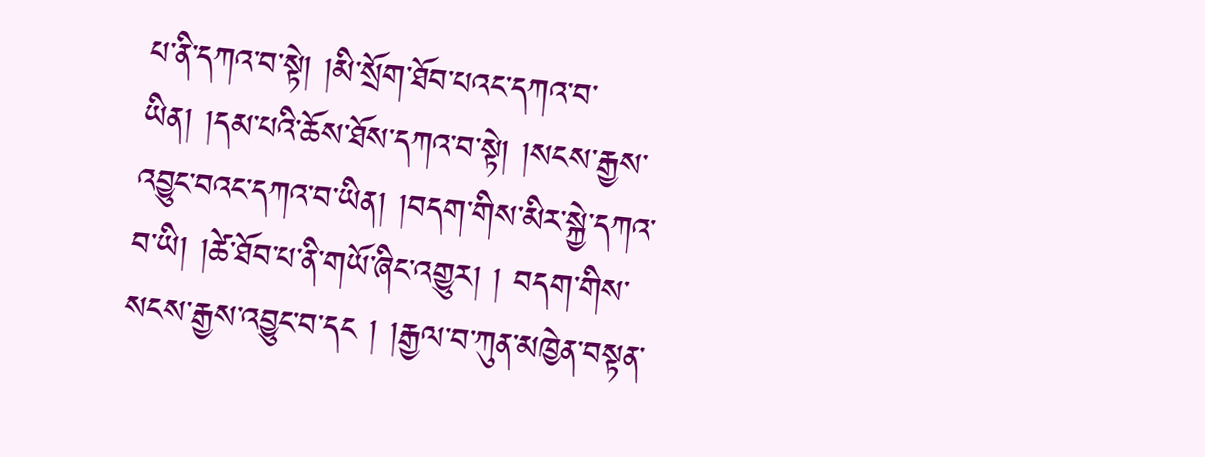པ་ནི་དཀའ་བ་སྟེ། །མི་སྲོག་ཐོབ་པའང་དཀའ་བ་ཡིན། །དམ་པའི་ཆོས་ཐོས་དཀའ་བ་སྟེ། །སངས་རྒྱས་འབྱུང་བའང་དཀའ་བ་ཡིན། །བདག་གིས་མིར་སྐྱེ་དཀའ་བ་ཡི། །ཚེ་ཐོབ་པ་ནི་གཡོ་ཞིང་འགྱུར། ། བདག་གིས་སངས་རྒྱས་འབྱུང་བ་དང ། །རྒྱལ་བ་ཀུན་མཁྱེན་བསྟན་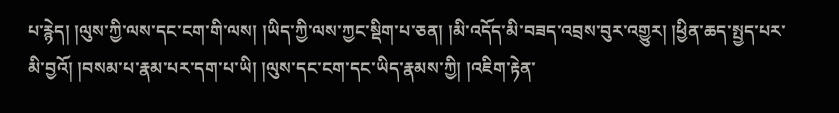པ་རྙེད། །ལུས་ཀྱི་ལས་དང་ངག་གི་ལས། །ཡིད་ཀྱི་ལས་ཀྱང་སྡིག་པ་ཅན། །མི་འདོད་མི་བཟད་འབྲས་བུར་འགྱུར། །ཕྱིན་ཆད་སྤྱད་པར་མི་བྱའོ། །བསམ་པ་རྣམ་པར་དག་པ་ཡི། །ལུས་དང་ངག་དང་ཡིད་རྣམས་ཀྱི། །འཇིག་རྟེན་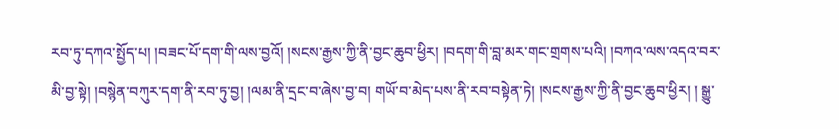རབ་ཏུ་དཀའ་སྤྱོད་པ། །བཟང་པོ་དག་གི་ལས་བྱའོ། །སངས་རྒྱས་ཀྱི་ནི་བྱང་ཆུབ་ཕྱིར། །བདག་གི་བླ་མར་གང་གྲགས་པའི། །བཀའ་ལས་འདའ་བར་མི་བྱ་སྟེ། །བསྙེན་བཀུར་དག་ནི་རབ་ཏུ་བྱ། །ལམ་ནི་དྲང་བ་ཞེས་བྱ་བ། གཡོ་བ་མེད་པས་ནི་རབ་བསྟེན་ཏེ། །སངས་རྒྱས་ཀྱི་ནི་བྱང་ཆུབ་ཕྱིར། ། སྒྱུ་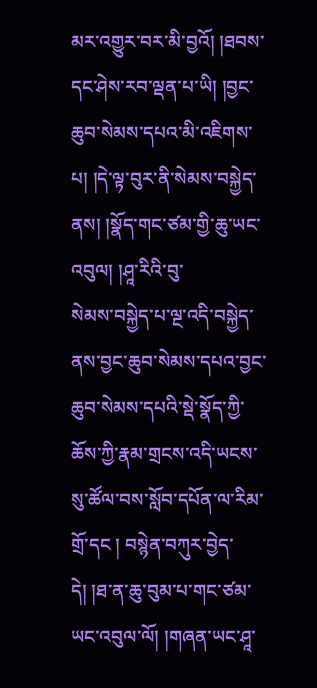མར་འགྱུར་བར་མི་བྱའོ། །ཐབས་དང་ཤེས་རབ་ལྡན་པ་ཡི། །བྱང་ཆུབ་སེམས་དཔའ་མི་འཇིགས་པ། །དེ་ལྟ་བུར་ནི་སེམས་བསྐྱེད་ནས། །སྣོད་གང་ཙམ་གྱི་ཆུ་ཡང་འབུལ། །ཤཱ་རིའི་བུ་
སེམས་བསྐྱེད་པ་ལྔ་འདི་བསྐྱེད་ནས་བྱང་ཆུབ་སེམས་དཔའ་བྱང་ཆུབ་སེམས་དཔའི་སྡེ་སྣོད་ཀྱི་ཆོས་ཀྱི་རྣམ་གྲངས་འདི་ཡངས་སུ་ཚོལ་བས་སློབ་དཔོན་ལ་རིམ་གྲོ་དང ། བསྙེན་བཀུར་བྱེད་དེ། །ཐ་ན་ཆུ་བུམ་པ་གང་ཙམ་ཡང་འབུལ་ལོ། །གཞན་ཡང་ཤཱ་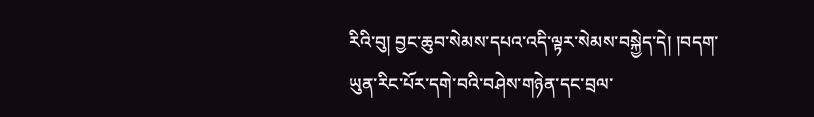རིའི་བུ། བྱང་ཆུབ་སེམས་དཔའ་འདི་ལྟར་སེམས་བསྐྱེད་དེ། །བདག་ཡུན་རིང་པོར་དགེ་བའི་བཤེས་གཉེན་དང་བྲལ་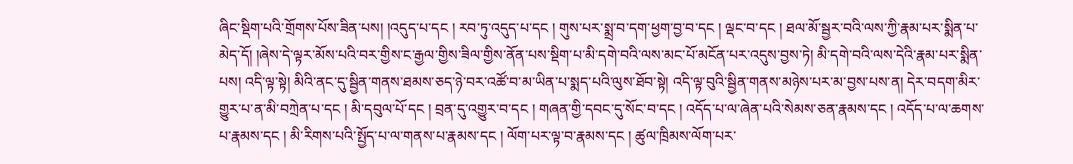ཞིང་སྡིག་པའི་གྲོགས་པོས་ཟིན་པས། །འདུད་པ་དང ། རབ་ཏུ་འདུད་པ་དང ། གུས་པར་སྨྲ་བ་དག་ཕྱག་བྱ་བ་དང ། ལྡང་བ་དང ། ཐལ་མོ་སྦྱར་བའི་ལས་ཀྱི་རྣམ་པར་སྨིན་པ་མེད་དོ། །ཞེས་དེ་ལྟར་མོས་པའི་བར་གྱིས་ང་རྒྱལ་གྱིས་ཟིལ་གྱིས་ནོན་པས་སྡིག་པ་མི་དགེ་བའི་ལས་མང་པོ་མངོན་པར་འདུས་བྱས་ཏེ། མི་དགེ་བའི་ལས་དེའི་རྣམ་པར་སྨིན་པས། འདི་ལྟ་སྟེ། མིའི་ནང་དུ་སྦྱིན་གནས་ཐམས་ཅད་ཉེ་བར་འཚོ་བ་མ་ཡིན་པ་སྨད་པའི་ལུས་ཐོབ་སྟེ། འདི་ལྟ་བུའི་སྦྱིན་གནས་མཉེས་པར་མ་བྱས་པས་ན། དེར་བདག་མིར་གྱུར་པ་ན་མི་བཀྲེན་པ་དང ། མི་དབུལ་པོ་དང ། བྲན་དུ་འགྱུར་བ་དང ། གཞན་གྱི་དབང་དུ་སོང་བ་དང ། འདོད་པ་ལ་ཞེན་པའི་སེམས་ཅན་རྣམས་དང ། འདོད་པ་ལ་ཆགས་པ་རྣམས་དང ། མི་རིགས་པའི་སྤྱོད་པ་ལ་གནས་པ་རྣམས་དང ། ལོག་པར་ལྟ་བ་རྣམས་དང ། ཚུལ་ཁྲིམས་ལོག་པར་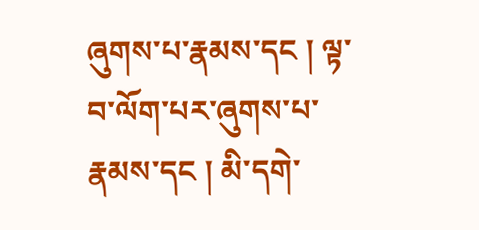ཞུགས་པ་རྣམས་དང ། ལྟ་བ་ལོག་པར་ཞུགས་པ་རྣམས་དང ། མི་དགེ་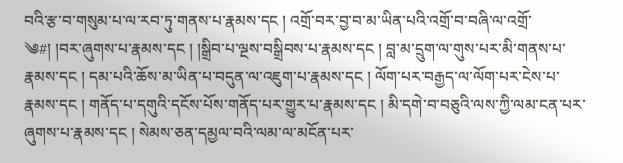བའི་རྩ་བ་གསུམ་པ་ལ་རབ་ཏུ་གནས་པ་རྣམས་དང ། འགྲོ་བར་བྱ་བ་མ་ཡིན་པའི་འགྲོ་བ་བཞི་ལ་འགྲོ་
༄#། །བར་ཞུགས་པ་རྣམས་དང ། །སྒྲིབ་པ་ལྔས་བསྒྲིབས་པ་རྣམས་དང ། བླ་མ་དྲུག་ལ་གུས་པར་མི་གནས་པ་རྣམས་དང ། དམ་པའི་ཆོས་མ་ཡིན་པ་བདུན་ལ་འཇུག་པ་རྣམས་དང ། ལོག་པར་བརྒྱད་ལ་ལོག་པར་ངེས་པ་རྣམས་དང ། གནོད་པ་དགུའི་དངོས་པོས་གནོད་པར་གྱུར་པ་རྣམས་དང ། མི་དགེ་བ་བཅུའི་ལས་ཀྱི་ལམ་ངན་པར་ཞུགས་པ་རྣམས་དང ། སེམས་ཅན་དམྱལ་བའི་ལམ་ལ་མངོན་པར་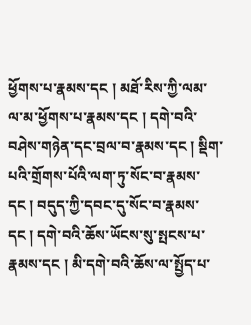ཕྱོགས་པ་རྣམས་དང ། མཐོ་རིས་ཀྱི་ལམ་ལ་མ་ཕྱོགས་པ་རྣམས་དང ། དགེ་བའི་བཤེས་གཉེན་དང་བྲལ་བ་རྣམས་དང ། སྡིག་པའི་གྲོགས་པོའི་ལག་ཏུ་སོང་བ་རྣམས་དང ། བདུད་ཀྱི་དབང་དུ་སོང་བ་རྣམས་དང ། དགེ་བའི་ཆོས་ཡོངས་སུ་སྤངས་པ་རྣམས་དང ། མི་དགེ་བའི་ཆོས་ལ་སྤྱོད་པ་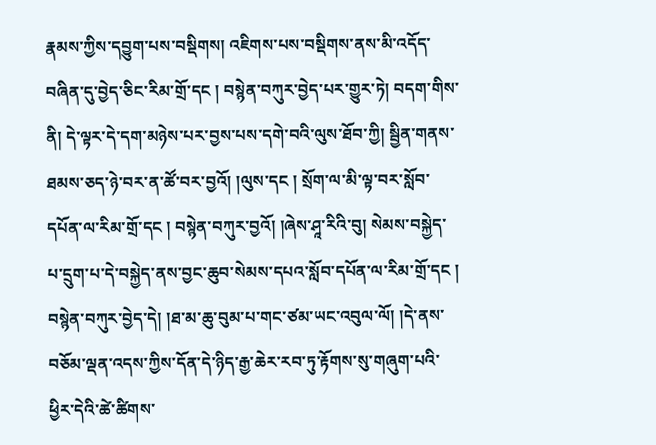རྣམས་ཀྱིས་དབྱུག་པས་བསྡིགས། འཇིགས་པས་བསྡིགས་ནས་མི་འདོད་བཞིན་དུ་བྱེད་ཅིང་རིམ་གྲོ་དང ། བསྙེན་བཀུར་བྱེད་པར་གྱུར་ཏེ། བདག་གིས་ནི། དེ་ལྟར་དེ་དག་མཉེས་པར་བྱས་པས་དགེ་བའི་ལུས་ཐོབ་ཀྱི། སྦྱིན་གནས་ཐམས་ཅད་ཉེ་བར་ན་ཚོ་བར་བྱའོ། །ལུས་དང ། སྲོག་ལ་མི་ལྟ་བར་སློབ་དཔོན་ལ་རིམ་གྲོ་དང ། བསྙེན་བཀུར་བྱའོ། །ཞེས་ཤཱ་རིའི་བུ། སེམས་བསྐྱེད་པ་དྲུག་པ་དེ་བསྐྱེད་ནས་བྱང་ཆུབ་སེམས་དཔའ་སློབ་དཔོན་ལ་རིམ་གྲོ་དང ། བསྙེན་བཀུར་བྱེད་དེ། །ཐ་མ་ཆུ་བུམ་པ་གང་ཙམ་ཡང་འབུལ་ལོ། །དེ་ནས་བཅོམ་ལྡན་འདས་ཀྱིས་དོན་དེ་ཉིད་རྒྱ་ཆེར་རབ་ཏུ་རྟོགས་སུ་གཞུག་པའི་
ཕྱིར་དེའི་ཚེ་ཚིགས་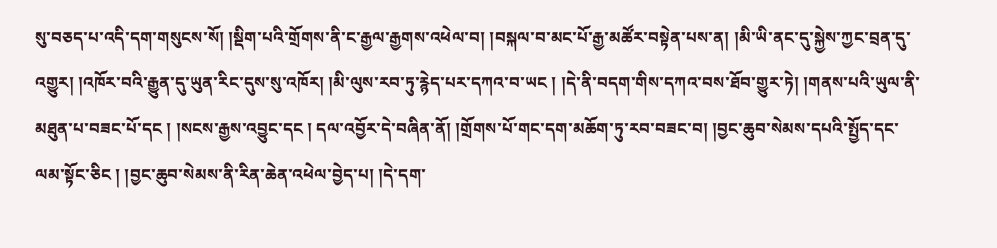སུ་བཅད་པ་འདི་དག་གསུངས་སོ། །སྡིག་པའི་གྲོགས་ནི་ང་རྒྱལ་རྒྱགས་འཕེལ་བ། །བསྐལ་བ་མང་པོ་རྒྱ་མཚོར་བསྟེན་པས་ན། །མི་ཡི་ནང་དུ་སྐྱེས་ཀྱང་བྲན་དུ་འགྱུར། །འཁོར་བའི་རྒྱུན་དུ་ཡུན་རིང་དུས་སུ་འཁོར། །མི་ལུས་རབ་ཏུ་རྙེད་པར་དཀའ་བ་ཡང ། །དེ་ནི་བདག་གིས་དཀའ་བས་ཐོབ་གྱུར་ཏེ། །གནས་པའི་ཡུལ་ནི་མཐུན་པ་བཟང་པོ་དང ། །སངས་རྒྱས་འབྱུང་དང ། དལ་འབྱོར་དེ་བཞིན་ནོ། །གྲོགས་པོ་གང་དག་མཆོག་ཏུ་རབ་བཟང་བ། །བྱང་ཆུབ་སེམས་དཔའི་སྤྱོད་དང་ལམ་སྟོང་ཅིང ། །བྱང་ཆུབ་སེམས་ནི་རིན་ཆེན་འཕེལ་བྱེད་པ། །དེ་དག་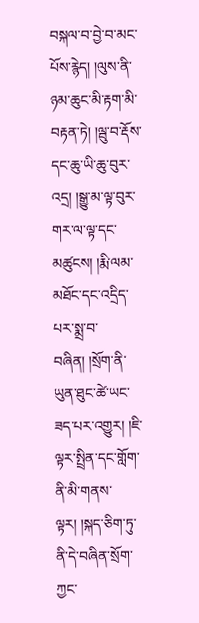བསྐལ་བ་བྱེ་བ་མང་པོས་རྙེད། །ལུས་ནི་ཉམ་ཆུང་མི་རྟག་མི་བརྟན་ཏེ། །ལྦུ་བ་རྡོས་དང་ཆུ་ཡི་ཆུ་བུར་འདྲ། །སྒྱུ་མ་ལྟ་བུར་གར་ལ་ལྟ་དང་མཚུངས། །རྨི་ལམ་མཐོང་དང་འདྲིད་པར་སྨྲ་བ་བཞིན། །སྲོག་ནི་ཡུན་ཐུང་ཚེ་ཡང་ཟད་པར་འགྱུར། །ཇི་ལྟར་སྤྲིན་དང་གློག་ནི་མི་གནས་ལྟར། །སྐད་ཅིག་ཏུ་ནི་དེ་བཞིན་སྲོག་ཀྱང་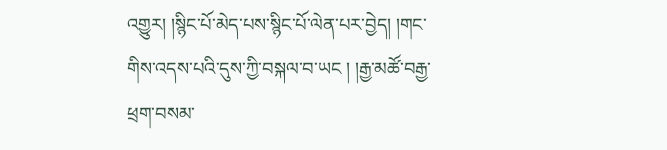འགྱུར། །སྙིང་པོ་མེད་པས་སྙིང་པོ་ལེན་པར་བྱེད། །གང་གིས་འདས་པའི་དུས་ཀྱི་བསྐལ་བ་ཡང ། །རྒྱ་མཚོ་བརྒྱ་ཕྲག་བསམ་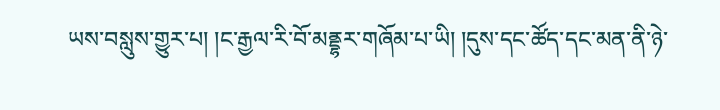ཡས་བསླུས་གྱུར་པ། །ང་རྒྱལ་རི་བོ་མནྡྷར་གཞོམ་པ་ཡི། །དུས་དང་ཚོད་དང་མན་ནི་ཉེ་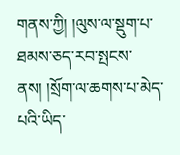གནས་ཀྱི། །ལུས་ལ་སྡུག་པ་ཐམས་ཅད་རབ་སྤངས་ནས། །སྲོག་ལ་ཆགས་པ་མེད་པའི་ཡིད་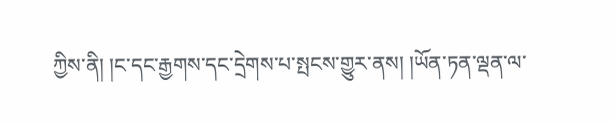ཀྱིས་ནི། །ང་དང་རྒྱགས་དང་དྲེགས་པ་སྤངས་གྱུར་ནས། །ཡོན་ཏན་ལྡན་ལ་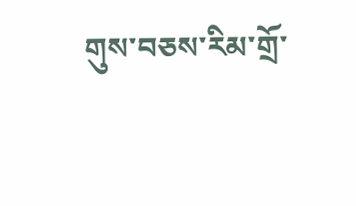གུས་བཅས་རིམ་གྲོ་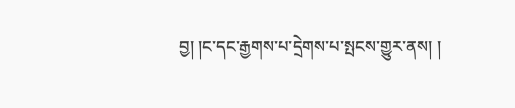བྱ། །ང་དང་རྒྱགས་པ་དྲེགས་པ་སྤངས་གྱུར་ནས། །